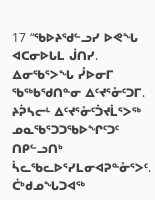17 “ᖃᐅᔨᖁᓪᓗᓯ ᐅᕙᖓ ᐊᑕᓂᐅᒐᒪ ᒎᑎᓯ. ᐃᓂᖃᕐᐳᖓ ᓮᐅᓂᒥ ᖃᖅᑲᖁᑎᓐᓂ ᐃᑦᔪᕐᓁᑦᑐᒥ. ᔨᕉᓴᓕᒻ ᐃᑦᔪᕐᓁᑦᑑᔪᒫᕐᐳᖅ ᓄᓇᖃᕐᑐᑐᖃᐅᖏᑦᑐᑦ ᑎᑭᓪᓗᑎᒃ ᓵᓚᖃᓚᐅᕐᓯᒪᓂᐊᕈᓐᓁᕐᐳᑦ.
ᑖᒃᑯᓄᖓᑐᐊᖅ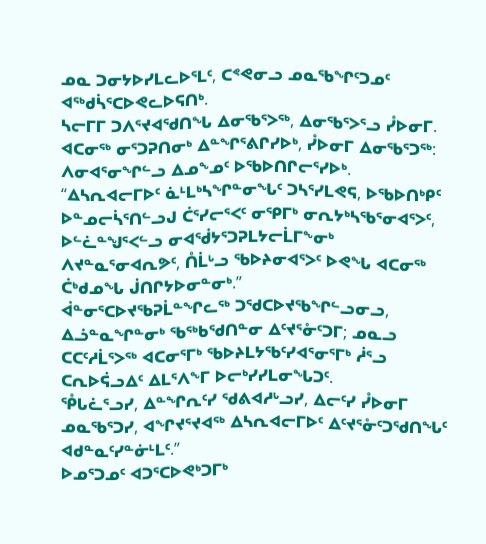ᓄᓇ ᑐᓂᔭᐅᓯᒪᓚᐅᕐᒪᑦ, ᑕᕝᕙᓂᓗ ᓄᓇᖃᖏᑦᑐᓄᑦ ᐊᖅᑯᓵᕐᑕᐅᕙᓚᐅᕋᑎᒃ.
ᓴᓕᒥᒥ ᑐᐱᕐᔪᐊᖁᑎᖓ ᐃᓂᖃᕐᐳᖅ, ᐃᓂᖃᕐᐳᕐᓗ ᓮᐅᓂᒥ.
ᐊᑕᓂᖅ ᓂᕐᑐᕈᑎᓂᒃ ᐃᓐᖏᕐᕕᒋᓯᐅᒃ, ᓮᐅᓂᒥ ᐃᓂᖃᕐᑐᖅ: ᐱᓂᐊᕐᓂᖏᓪᓗ ᐃᓄᖕᓄᑦ ᐅᖃᐅᑎᒋᓕᕐᓯᐅᒃ.
“ᐃᓴᕆᐊᓕᒥᐅᑦ ᓈᒻᒪᒃᓴᖏᓐᓂᖓᑦ ᑐᓴᕐᓯᒪᕙᕋ, ᐅᖃᐅᑎᒃᑭᑦ ᐅᓐᓄᓕᓵᕐᑎᓪᓗᒍ ᑖᕐᓯᓕᕐᐸᑦ ᓂᕿᒥᒃ ᓂᕆᔭᒃᓴᖃᕐᓂᐊᕐᐳᑦ, ᐅᓪᓛᓐᖑᕐᐸᓪᓗ ᓂᐊᖂᔭᕐᑐᕈᒪᔭᓕᒫᒥᖕᓂᒃ ᐱᔪᓐᓇᕐᓂᐊᕆᕗᑦ, ᑍᒫᒡᓗ ᖃᐅᔨᓂᐊᕐᐳᑦ ᐅᕙᖓ ᐊᑕᓂᖅ ᑖᒃᑯᓄᖓ ᒎᑎᒋᔭᐅᓂᓐᓂᒃ.”
ᐋᓐᓂᕐᑕᐅᔪᖃᕈᒫᓐᖏᓚᖅ ᑐᖁᑕᐅᔪᖃᖏᓪᓗᓂᓗ, ᐃᓘᓐᓇᖏᓐᓂᒃ ᖃᖅᑲᖁᑎᓐᓂ ᐃᑦᔪᕐᓁᑦᑐᒥ; ᓄᓇᓗ ᑕᑕᑦᓱᒫᕐᐳᖅ ᐊᑕᓂᕐᒥᒃ ᖃᐅᔨᒪᔭᖃᑦᓯᐊᕐᓂᕐᒥᒃ ᓲᕐᓗ ᑕᕆᐅᕌᓗᐃᑦ ᐃᒪᕐᐱᖕᒥ ᐅᓕᒃᓯᓯᒪᓂᖓᑐᑦ.
ᕾᒐᓛᕐᓗᓯ, ᐃᓐᖏᕆᑦᓯ ᖁᕕᐊᓱᒡᓗᓯ, ᐃᓕᑦᓯ ᓮᐅᓂᒥ ᓄᓇᖃᕐᑐᓯ, ᐊᖏᔪᕐᔪᐊᖅ ᐃᓴᕆᐊᓕᒥᐅᑦ ᐃᑦᔪᕐᓁᑦᑐᖁᑎᖓᑦ ᐊᑯᓐᓇᑦᓯᓐᓃᒻᒪᑦ.”
ᐅᓄᕐᑐᓄᑦ ᐊᑐᕐᑕᐅᕙᒃᑐᒥᒃ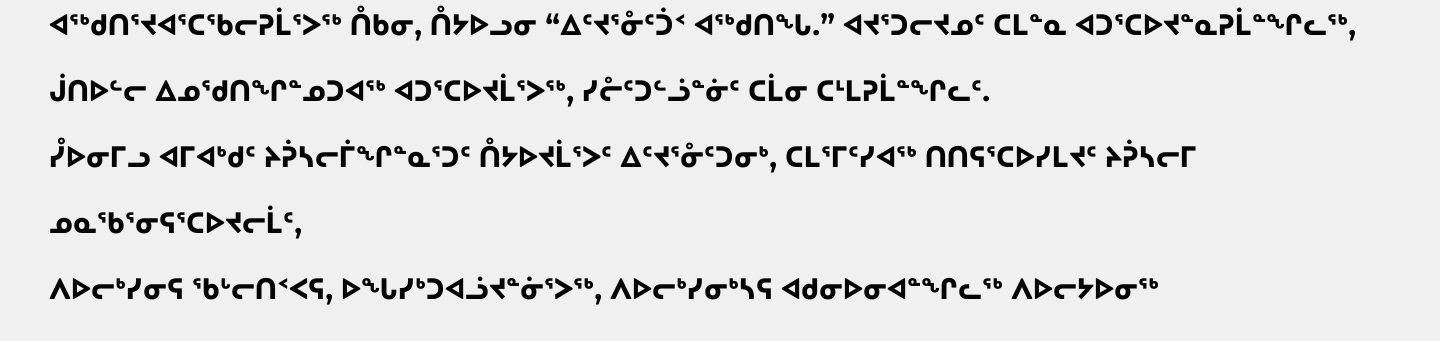ᐊᖅᑯᑎᕐᔪᐊᕐᑕᖃᓕᕈᒫᕐᐳᖅ ᑍᑲᓂ, ᑍᔭᐅᓗᓂ “ᐃᑦᔪᕐᓁᑦᑑᑉ ᐊᖅᑯᑎᖓ.” ᐊᔪᕐᑐᓕᔪᓄᑦ ᑕᒪᓐᓇ ᐊᑐᕐᑕᐅᔪᓐᓇᕈᒫᓐᖏᓚᖅ, ᒎᑎᐅᓪᓕ ᐃᓄᖁᑎᖏᓐᓄᑐᐊᖅ ᐊᑐᕐᑕᐅᔪᒫᕐᐳᖅ, ᓯᓔᑦᑐᓪᓘᓐᓃᑦ ᑕᒫᓂ ᑕᒻᒪᕈᒫᓐᖏᓚᑦ.
ᓮᐅᓂᒥᓗ ᐊᒥᐊᒃᑯᑦ ᔨᕉᓴᓕᒦᖏᓐᓇᕐᑐᑦ ᑍᔭᐅᔪᒫᕐᐳᑦ ᐃᑦᔪᕐᓁᑦᑐᓂᒃ, ᑕᒪᕐᒥᑦᓯᐊᖅ ᑎᑎᕋᕐᑕᐅᓯᒪᔪᑦ ᔨᕉᓴᓕᒥ ᓄᓇᖃᕐᓂᕋᕐᑕᐅᔪᓕᒫᑦ,
ᐱᐅᓕᒃᓯᓂᕋ ᖃᒡᓕᑎᑉᐸᕋ, ᐅᖓᓯᒃᑐᐊᓘᔪᓐᓃᕐᐳᖅ, ᐱᐅᓕᒃᓯᓂᒃᓴᕋ ᐊᑯᓂᐅᓂᐊᓐᖏᓚᖅ ᐱᐅᓕᔭᐅᓂᖅ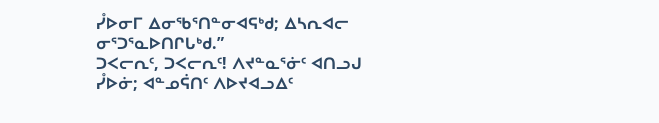ᓮᐅᓂᒥ ᐃᓂᖃᕐᑎᓐᓂᐊᕋᒃᑯ; ᐃᓴᕆᐊᓕ ᓂᕐᑐᕐᓇᐅᑎᒋᒐᒃᑯ.”
ᑐᐸᓕᕆᑦ, ᑐᐸᓕᕆᑦ! ᐱᔪᓐᓇᕐᓃᑦ ᐊᑎᓗᒍ ᓮᐅᓃ; ᐊᓐᓄᕌᑎᑦ ᐱᐅᔪᐊᓗᐃᑦ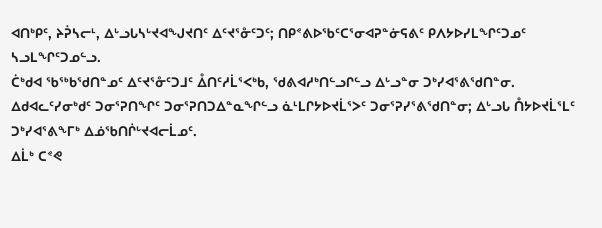ᐊᑎᒃᑭᑦ, ᔨᕉᓴᓕᒻ, ᐃᒡᓗᒐᓴᒡᔪᐊᖑᔪᑎᑦ ᐃᑦᔪᕐᓁᑦᑐᑦ; ᑎᑭᕝᕕᐅᖃᑦᑕᕐᓂᐊᕈᓐᓃᕋᕕᑦ ᑭᐱᔭᐅᓯᒪᖏᑦᑐᓄᑦ ᓴᓗᒪᖏᑦᑐᓄᓪᓗ.
ᑖᒃᑯᐊ ᖃᖅᑲᖁᑎᓐᓄᑦ ᐃᑦᔪᕐᓁᑦᑐᒧᑦ ᐂᑎᑦᓱᒫᕐᐸᒃᑲ, ᖁᕕᐊᓱᒃᑎᓪᓗᒋᓪᓗ ᐃᒡᓗᓐᓂ ᑐᒃᓯᐊᕐᕕᖁᑎᓐᓂ. ᐃᑯᐊᓚᑦᓯᓂᒃᑯᑦ ᑐᓂᕐᕈᑎᖏᑦ ᑐᓂᕐᕈᑎᑐᐃᓐᓇᖏᓪᓗ ᓈᒻᒪᒋᔭᐅᔪᒫᕐᐳᑦ ᑐᓂᕐᕈᓯᕐᕕᖁᑎᓐᓂ; ᐃᒡᓗᒐ ᑍᔭᐅᔪᒫᕐᒪᑦ ᑐᒃᓯᐊᕐᕕᖕᒥᒃ ᐃᓅᖃᑎᒌᒡᔪᐊᓕᒫᓄᑦ.
ᐃᒫᒃ ᑕᕝᕙ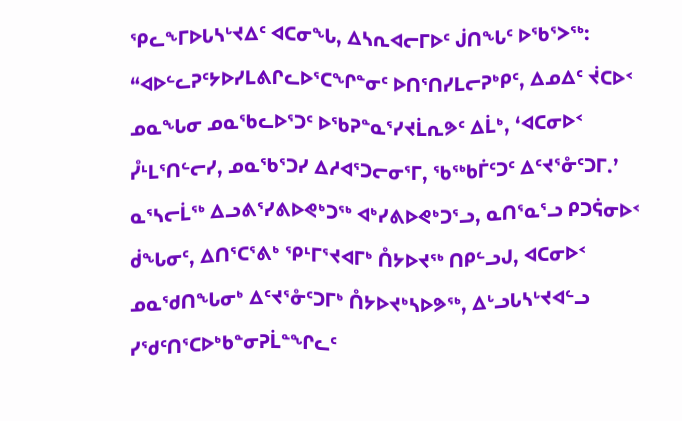ᕿᓚᖕᒥᐅᒐᓴᒡᔪᐃᑦ ᐊᑕᓂᖓ, ᐃᓴᕆᐊᓕᒥᐅᑦ ᒎᑎᖓᑦ ᐅᖃᕐᐳᖅ: “ᐊᐅᓪᓚᕈᑦᔭᐅᓯᒪᕕᒋᓚᐅᕐᑕᖏᓐᓂᑦ ᐅᑎᕐᑎᓯᒪᓕᕈᒃᑭᑦ, ᐃᓄᐃᑦ ᔫᑕᐅᑉ ᓄᓇᖓᓂ ᓄᓇᖃᓚᐅᕐᑐᑦ ᐅᖃᕈᓐᓇᕐᓯᔪᒫᕆᕗᑦ ᐃᒫᒃ, ‘ᐊᑕᓂᐅᑉ ᓮᒻᒪᕐᑎᓪᓕᓯ, ᓄᓇᖃᕐᑐᓯ ᐃᓱᐊᕐᑐᓕᓂᕐᒥ, ᖃᖅᑲᒦᑦᑐᑦ ᐃᑦᔪᕐᓁᑦᑐᒥ.’
ᓇᕐᓴᓕᒫᖅ ᐃᓗᕕᕐᓯᕕᐅᕙᒃᑐᖅ ᐊᒃᓯᕕᐅᕙᒃᑐᕐᓗ, ᓇᑎᕐᓇᕐᓗ ᑭᑐᕌᓂᐅᑉ ᑰᖓᓂᑦ, ᐃᑎᕐᑕᕐᕕᒃ ᕿᒻᒥᕐᔪᐊᒥᒃ ᑍᔭᐅᔪᖅ ᑎᑭᓪᓗᒍ, ᐊᑕᓂᐅᑉ ᓄᓇᖁᑎᖓᓂᒃ ᐃᑦᔪᕐᓁᑦᑐᒥᒃ ᑍᔭᐅᔪᒃᓴᐅᕗᖅ, ᐃᒡᓗᒐᓴᒡᔪᐊᓪᓗ ᓯᖁᑦᑎᕐᑕᐅᒃᑲᓐᓂᕈᒫᓐᖏᓚᑦ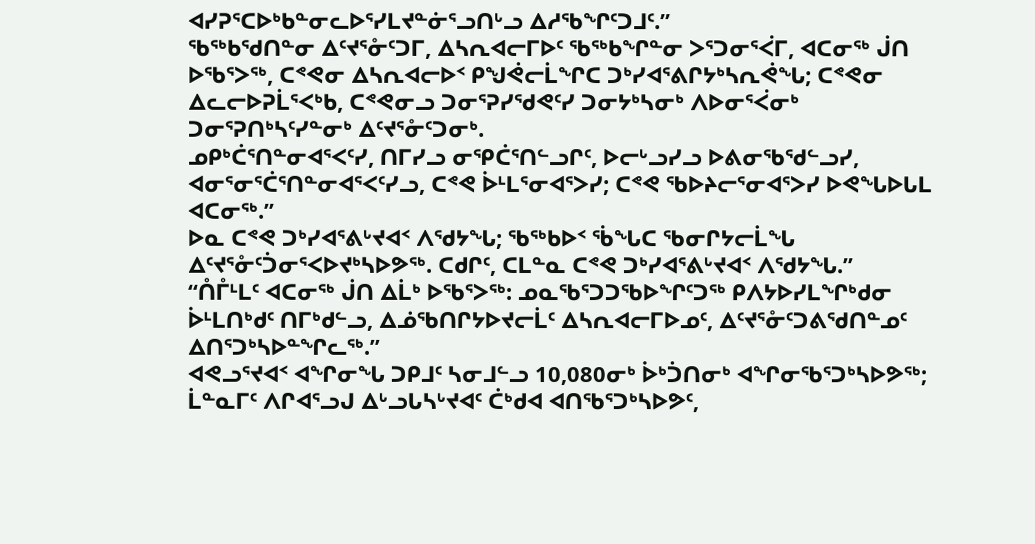ᐊᓯᕈᕐᑕᐅᒃᑲᓐᓂᓚᐅᕐᓯᒪᔪᓐᓃᕐᓗᑎᒡᓗ ᐃᓱᖃᖏᑦᑐᒧᑦ.”
ᖃᖅᑲᖁᑎᓐᓂ ᐃᑦᔪᕐᓁᑦᑐᒥ, ᐃᓴᕆᐊᓕᒥᐅᑦ ᖃᖅᑲᖏᓐᓂ ᐳᕐᑐᓂᕐᐹᒥ, ᐊᑕᓂᖅ ᒎᑎ ᐅᖃᕐᐳᖅ, ᑕᕝᕙᓂ ᐃᓴᕆᐊᓕᐅᑉ ᑭᖑᕚᓕᒫᖏᑕ ᑐᒃᓯᐊᕐᕕᒋᔭᒃᓴᕆᕚᖓ; ᑕᕝᕙᓂ ᐃᓚᓕᐅᕈᒫᕐᐸᒃᑲ, ᑕᕝᕙᓂᓗ ᑐᓂᕐᕈᓯᖁᕙᑦᓯ ᑐᓂᔭᒃᓴᓂᒃ ᐱᐅᓂᕐᐹᓂᒃ ᑐᓂᕐᕈᑎᒃᓴᑦᓯᓐᓂᒃ ᐃᑦᔪᕐᓁᑦᑐᓂᒃ.
ᓄᑭᒃᑖᕐᑎᓐᓂᐊᕐᐸᑦᓯ, ᑎᒥᓯᓗ ᓂᕿᑖᕐᑎᓪᓗᒋᑦ, ᐅᓕᒡᓗᓯᓗ ᐅᕕᓂᖃᖁᓪᓗᓯ, ᐊᓂᕐᓂᕐᑖᕐᑎᓐᓂᐊᕐᐸᑦᓯᓗ, ᑕᕝᕙ ᐆᒻᒪᕐᓂᐊᕐᐳᓯ; ᑕᕝᕙ ᖃᐅᔨᓕᕐᓂᐊᕐᐳᓯ ᐅᕙᖓᐅᒐᒪ ᐊᑕᓂᖅ.”
ᐅᓇ ᑕᕝᕙ ᑐᒃᓯᐊᕐᕕᒡᔪᐊᑉ ᐱᖁᔭᖓ; ᖃᖅᑲᐅᑉ ᖄᖓᑕ ᖃᓂᒋᔭᓕᒫᖓ ᐃᑦᔪᕐᓁᑦᑑᓂᕐᐸᐅᔪᒃᓴᐅᕗᖅ. ᑕᑯᒋᑦ, ᑕᒪᓐᓇ ᑕᕝᕙ ᑐᒃᓯᐊᕐᕕᒡᔪᐊᑉ ᐱᖁᔭᖓ.”
“ᑍᒤᒻᒪᑦ ᐊᑕᓂᖅ ᒎᑎ ᐃᒫᒃ ᐅᖃᕐᐳᖅ: ᓄᓇᖃᕐᑐᑐᖃᐅᖏᑦᑐᖅ ᑭᐱᔭᐅᓯᒪᖏᒃᑯᓂ ᐆᒻᒪᑎᒃᑯᑦ ᑎᒥᒃᑯᓪᓗ, ᐃᓅᖃᑎᒋᔭᐅᔪᓕᒫᑦ ᐃᓴᕆᐊᓕᒥᐅᓄᑦ, ᐃᑦᔪᕐᓁᑦᑐᕕᖁᑎᓐᓄᑦ ᐃᑎᕐᑐᒃᓴᐅᓐᖏᓚᖅ.”
ᐊᕙᓗᕐᔪᐊᑉ ᐊᖏᓂᖓ ᑐᑭᒧᑦ ᓴᓂᒧᓪᓗ 10,080ᓂᒃ ᐆᒃᑑᑎᓂᒃ ᐊᖏᓂᖃᕐᑐᒃᓴᐅᕗᖅ; ᒫᓐᓇᒥᑦ ᐱᒋᐊᕐᓗᒍ ᐃᒡᓗᒐᓴᒡᔪᐊᑦ ᑖᒃᑯᐊ ᐊᑎᖃᕐᑐᒃᓴᐅᕗᑦ,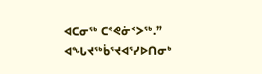ᐊᑕᓂᖅ ᑕᕝᕙᓃᑉᐳᖅ.”
ᐊᖓᔪᖅᑳᕐᔪᐊᕐᓯᐅᑎᓂᒃ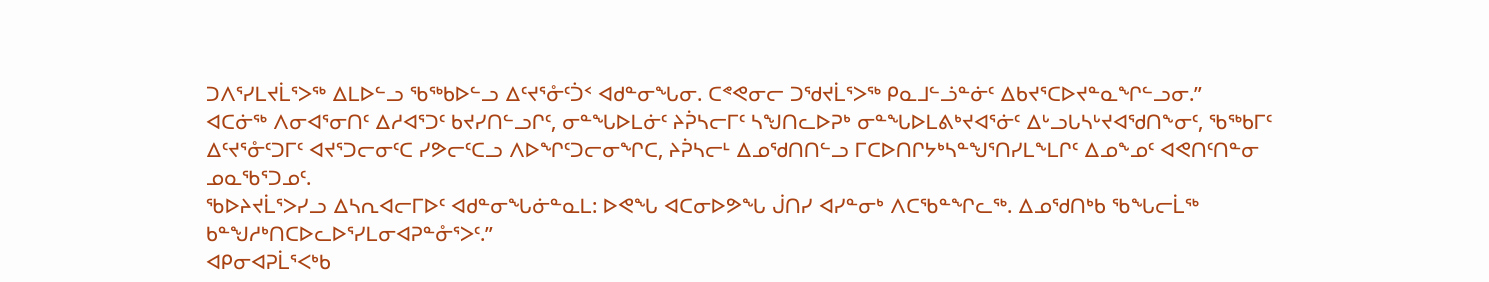ᑐᐱᕐᓯᒪᔪᒫᕐᐳᖅ ᐃᒪᐅᓪᓗ ᖃᖅᑲᐅᓪᓗ ᐃᑦᔪᕐᓁᑦᑑᑉ ᐊᑯᓐᓂᖓᓂ. ᑕᕝᕙᓂᓕ ᑐᖁᔪᒫᕐᐳᖅ ᑭᓇᒧᓪᓘᓐᓃᑦ ᐃᑲᔪᕐᑕᐅᔪᓐᓇᖏᓪᓗᓂ.”
ᐊᑕᓃᖅ ᐱᓂᐊᕐᓂᑎᑦ ᐃᓱᐊᕐᑐᑦ ᑲᔪᓯᑎᓪᓗᒋᑦ, ᓂᓐᖓᐅᒪᓃᑦ ᔨᕉᓴᓕᒥᑦ ᓴᖑᑎᓚᐅᕈᒃ ᓂᓐᖓᐅᒪᕕᒃᔪᐊᕐᓃᑦ ᐃᒡᓗᒐᓴᒡᔪᐊᖁᑎᖕᓂᑦ, ᖃᖅᑲᒥᑦ ᐃᑦᔪᕐᓁᑦᑐᒥᑦ ᐊᔪᕐᑐᓕᓂᑦᑕ ᓯᕗᓕᑦᑕᓗ ᐱᐅᖏᑦᑐᓕᓂᖏᑕ, ᔨᕉᓴᓕᒻ ᐃᓄᖁᑎᑎᓪᓗ ᒥᑕᐅᑎᒋᔭᒃᓴᓐᖑᕐᑎᓯᒪᖕᒪᒋᑦ ᐃᓄᖕᓄᑦ ᐊᕙᑎᑦᑎᓐᓂ ᓄᓇᖃᕐᑐᓄᑦ.
ᖃᐅᔨᔪᒫᕐᐳᓯᓗ ᐃᓴᕆᐊᓕᒥᐅᑦ ᐊᑯᓐᓂᖓᓃᓐᓇᒪ: ᐅᕙᖓ ᐊᑕᓂᐅᕗᖓ ᒎᑎᓯ ᐊᓯᓐᓂᒃ ᐱᑕᖃᓐᖏᓚᖅ. ᐃᓄᖁᑎᒃᑲ ᖃᖓᓕᒫᖅ ᑲᓐᖑᓱᒃᑎᑕᐅᓚᐅᕐᓯᒪᓂᐊᕈᓐᓁᕐᐳᑦ.”
ᐊᑭᓂᐊᕈᒫᕐᐸᒃᑲ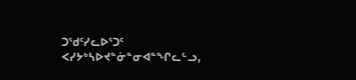ᑐᖁᑦᓯᓚᐅᕐᑐᑦ ᐸᓯᔭᒃᓴᐅᔪᓐᓃᓐᓂᐊᓐᖏᓚᓪᓗ,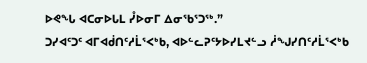ᐅᕙᖓ ᐊᑕᓂᐅᒐᒪ ᓮᐅᓂᒥ ᐃᓂᖃᕐᑐᖅ.”
ᑐᓯᐊᑦᑐᑦ ᐊᒥᐊᑰᑎᑦᓱᒫᕐᐸᒃᑲ, ᐊᐅᓪᓚᕈᑦᔭᐅᓯᒪᔪᓪᓗ ᓲᖑᓯᑎᑦᓱᒫᕐᐸᒃᑲ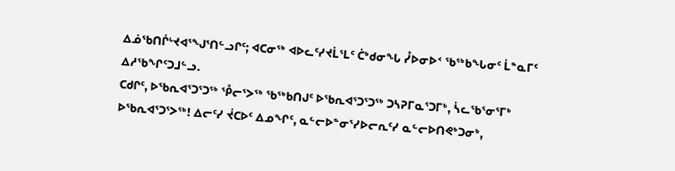ᐃᓅᖃᑎᒌᒡᔪᐊᕐᖑᕐᑎᓪᓗᒋᑦ; ᐊᑕᓂᖅ ᐊᐅᓚᑦᓯᔪᒫᕐᒪᑦ ᑖᒃᑯᓂᖓ ᓮᐅᓂᐅᑉ ᖃᖅᑲᖓᓂᑦ ᒫᓐᓇᒥᑦ ᐃᓱᖃᖏᑦᑐᒧᓪᓗ.
ᑕᑯᒋᑦ, ᐅᖃᕆᐊᕐᑐᕐᑐᖅ ᕾᓕᕐᐳᖅ ᖃᖅᑲᑎᒍᑦ ᐅᖃᕆᐊᕐᑐᕐᑐᖅ ᑐᓴᕈᒥᓇᕐᑐᒥᒃ, ᓵᓚᖃᕐᓂᕐᒥᒃ ᐅᖃᕆᐊᕐᑐᕐᐳᖅ! ᐃᓕᑦᓯ ᔫᑕᐅᑦ ᐃᓄᖏᑦ, ᓇᓪᓕᐅᓐᓂᕐᓯᐅᓕᕆᑦᓯ ᓇᓪᓕᐅᑎᕙᒃᑐᓂᒃ,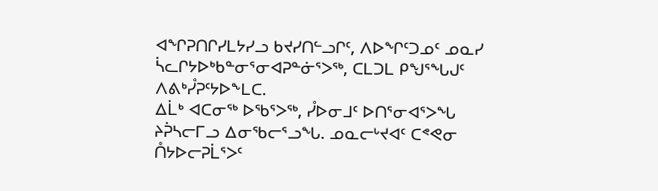ᐊᖏᕈᑎᒋᓯᒪᔭᓯᓗ ᑲᔪᓯᑎᓪᓗᒋᑦ, ᐱᐅᖏᑦᑐᓄᑦ ᓄᓇᓯ ᓵᓚᒋᔭᐅᒃᑲᓐᓂᕐᓂᐊᕈᓐᓃᕐᐳᖅ, ᑕᒪᑐᒪ ᑭᖑᕐᖓᒍᑦ ᐱᕕᒃᓮᕈᑦᔭᐅᖕᒪᑕ.
ᐃᒫᒃ ᐊᑕᓂᖅ ᐅᖃᕐᐳᖅ, ᓮᐅᓂᒧᑦ ᐅᑎᕐᓂᐊᕐᐳᖓ ᔨᕉᓴᓕᒥᓗ ᐃᓂᖃᓕᕐᓗᖓ. ᓄᓇᓕᒡᔪᐊᑦ ᑕᕝᕙᓂ ᑍᔭᐅᓕᕈᒫᕐᐳᑦ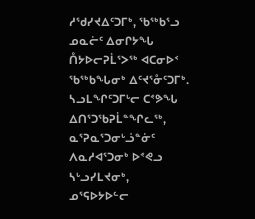ᓱᖁᓯᔪᐃᑦᑐᒥᒃ, ᖃᖅᑲᕐᓗ ᓄᓇᓖᑦ ᐃᓂᒋᔭᖓ ᑍᔭᐅᓕᕈᒫᕐᐳᖅ ᐊᑕᓂᐅᑉ ᖃᖅᑲᖓᓂᒃ ᐃᑦᔪᕐᓁᑦᑐᒥᒃ.
ᓴᓗᒪᖏᑦᑐᒥᒡᓕ ᑕᕝᕗᖓ ᐃᑎᕐᑐᖃᕈᒫᓐᖏᓚᖅ, ᓇᕐᕈᓇᕐᑐᓂᒡᓘᓐᓃᑦ ᐱᓇᓱᐊᕐᑐᓂᒃ ᐅᕝᕙᓗ ᓴᒡᓗᓯᒪᔪᓂᒃ, ᓄᕐᕋᐅᔭᐅᓪᓕ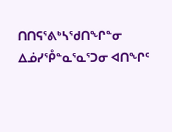ᑎᑎᕋᕐᕕᒃᓴᖁᑎᖏᓐᓂ ᐃᓅᓯᕾᓐᓇᕐᓇᕐᑐᓂ ᐊᑎᖏᑦ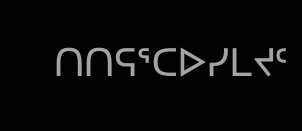ᑎᑎᕋᕐᑕᐅᓯᒪᔪᑦ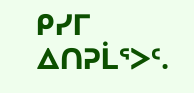ᑭᓯᒥ ᐃᑎᕈᒫᕐᐳᑦ.